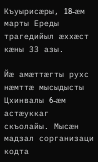Къуырисæры, 18-æм марты Ереды трагедийыл æххæст кæны 33 азы.

Йæ амæттæгты рухс нæмттæ мысыдысты Цхинвалы 6-æм астæуккаг скъолайы. Мысæн мадзал сорганизаци кодта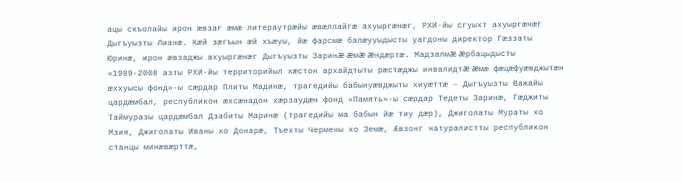ацы скъолайы ирон æвзаг æмæ литераутрæйы æвæллайгæ ахуыргæнæг, РХИ-йы сгуыхт ахуыргæнæг Дыгъуызты Лианæ. Кæй зæгъын æй хъæуы, йæ фарсмæ балæууыдысты уагдоны директор Гæззаты Юринæ, ирон æвзаджы ахуыргæнæг Дыгъуызты Заринæ æмæ æндæртæ. Мадзалмæ æрбацыдысты «1989-2008 азты РХИ-йы территорийыл хæстон архайдтыты рæстæджы инвалидтæ æмæ фæцæфуæвджытæн æххуысы фонд»-ы сæрдар Плиты Мадинæ, трагедийы бабынуæвджыты хиуæттæ – Дыгъуызты Важайы цардæмбал, республикон æхсæнадон хæрзаудæн фонд «Память»-ы сæрдар Тедеты Заринæ, Гæджиты Таймуразы цардæмбал Дзабиты Маринæ (трагедийы ма бабын йæ тиу дæр), Джиголаты Мураты хо Мзия, Джиголаты Иваны хо Донарæ, Тъехты Чермены хо Земæ, Æвзонг натуралистты республикон станцы минæвæрттæ,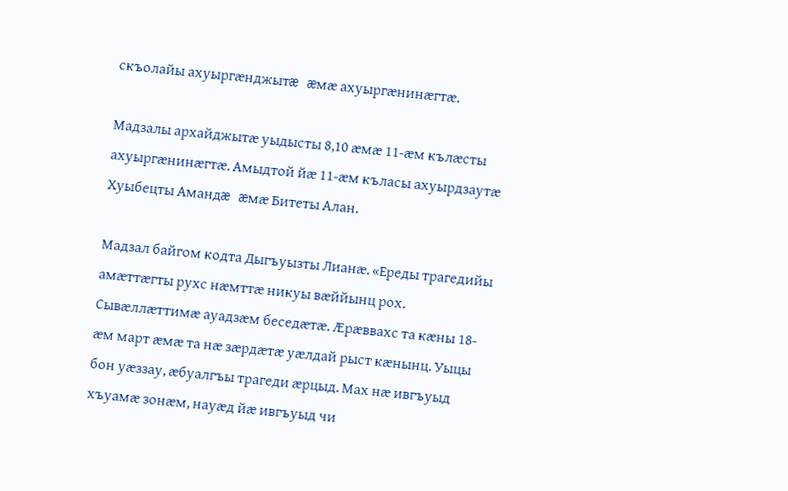скъолайы ахуыргæнджытæ æмæ ахуыргæнинæгтæ.

Мадзалы архайджытæ уыдысты 8,10 æмæ 11-æм кълæсты ахуыргæнинæгтæ. Амыдтой йæ 11-æм къласы ахуырдзаутæ Хуыбецты Амандæ æмæ Битеты Алан.

Мадзал байгом кодта Дыгъуызты Лианæ. «Ереды трагедийы амæттæгты рухс нæмттæ никуы вæййынц рох. Сывæллæттимæ ауадзæм беседæтæ. Æрæввахс та кæны 18-æм март æмæ та нæ зæрдæтæ уæлдай рыст кæнынц. Уыцы бон уæззау, æбуалгъы трагеди æрцыд. Мах нæ ивгъуыд хъуамæ зонæм, науæд йæ ивгъуыд чи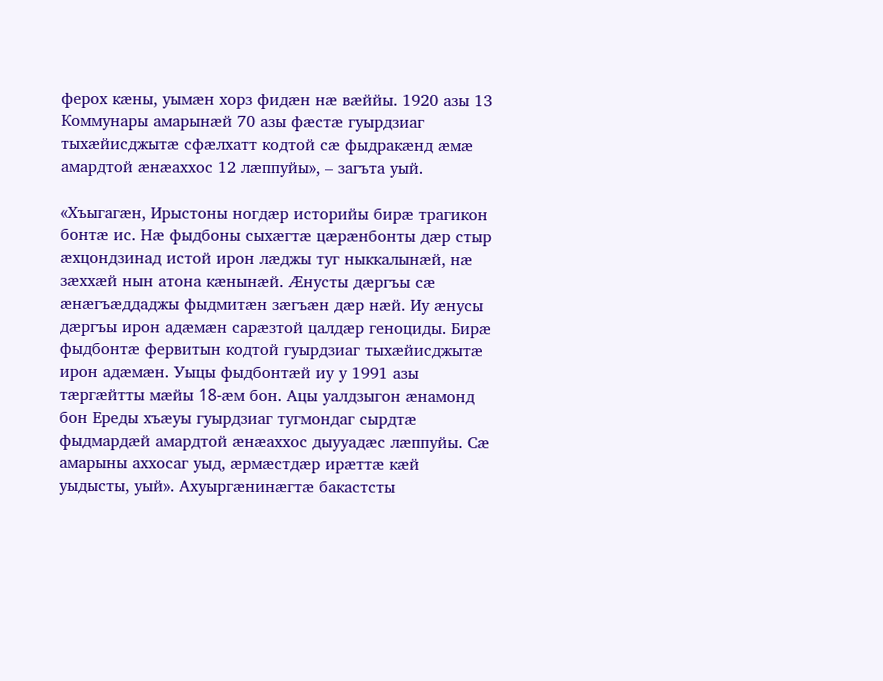ферох кæны, уымæн хорз фидæн нæ вæййы. 1920 азы 13 Коммунары амарынæй 70 азы фæстæ гуырдзиаг тыхæйисджытæ сфæлхатт кодтой сæ фыдракæнд æмæ амардтой æнæаххос 12 лæппуйы», – загъта уый.

«Хъыгагæн, Ирыстоны ногдæр историйы бирæ трагикон бонтæ ис. Нæ фыдбоны сыхæгтæ цæрæнбонты дæр стыр æхцондзинад истой ирон лæджы туг ныккалынæй, нæ зæххæй нын атона кæнынæй. Æнусты дæргъы сæ æнæгъæддаджы фыдмитæн зæгъæн дæр нæй. Иу æнусы дæргъы ирон адæмæн сарæзтой цалдæр геноциды. Бирæ фыдбонтæ фервитын кодтой гуырдзиаг тыхæйисджытæ ирон адæмæн. Уыцы фыдбонтæй иу у 1991 азы тæргæйтты мæйы 18-æм бон. Ацы уалдзыгон æнамонд бон Ереды хъæуы гуырдзиаг тугмондаг сырдтæ фыдмардæй амардтой æнæаххос дыууадæс лæппуйы. Сæ амарыны аххосаг уыд, æрмæстдæр ирæттæ кæй уыдысты, уый». Ахуыргæнинæгтæ бакастсты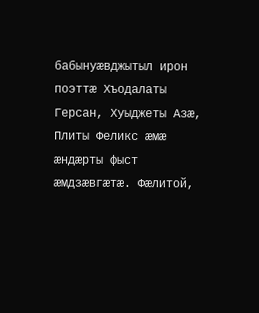бабынуæвджытыл ирон поэттæ Хъодалаты Герсан, Хуыджеты Азæ, Плиты Феликс æмæ æндæрты фыст æмдзæвгæтæ. Фæлитой,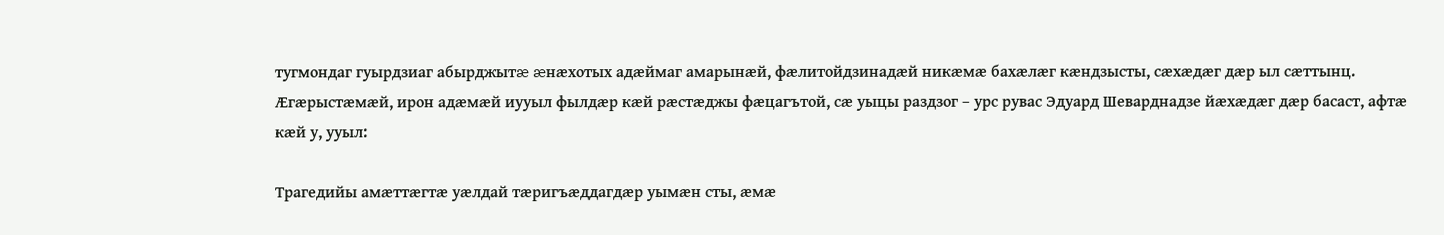тугмондаг гуырдзиаг абырджытæ æнæхотых адæймаг амарынæй, фæлитойдзинадæй никæмæ бахæлæг кæндзысты, сæхæдæг дæр ыл сæттынц. Æгæрыстæмæй, ирон адæмæй иууыл фылдæр кæй рæстæджы фæцагътой, сæ уыцы раздзог – урс рувас Эдуард Шеварднадзе йæхæдæг дæр басаст, афтæ кæй у, ууыл:

Трагедийы амæттæгтæ уæлдай тæригъæддагдæр уымæн сты, æмæ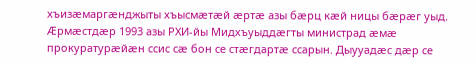хъизæмаргæнджыты хъысмæтæй æртæ азы бæрц кæй ницы бæрæг уыд. Æрмæстдæр 1993 азы РХИ-йы Мидхъуыддæгты министрад æмæ прокуратурæйæн ссис сæ бон се стæгдартæ ссарын. Дыууадæс дæр се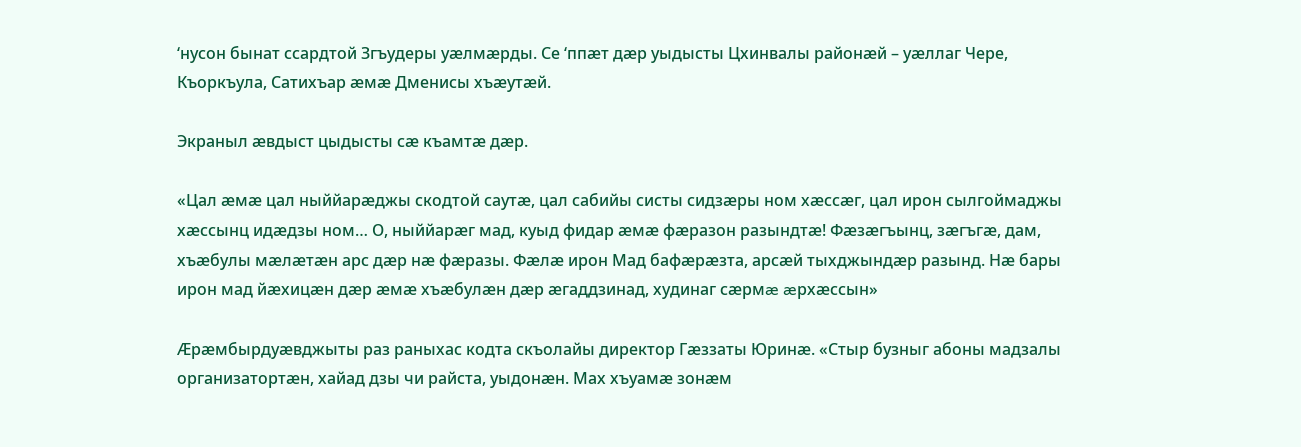‘нусон бынат ссардтой Згъудеры уæлмæрды. Се ‘ппæт дæр уыдысты Цхинвалы районæй – уæллаг Чере, Къоркъула, Сатихъар æмæ Дменисы хъæутæй.

Экраныл æвдыст цыдысты сæ къамтæ дæр.

«Цал æмæ цал ныййарæджы скодтой саутæ, цал сабийы систы сидзæры ном хæссæг, цал ирон сылгоймаджы хæссынц идæдзы ном… О, ныййарæг мад, куыд фидар æмæ фæразон разындтæ! Фæзæгъынц, зæгъгæ, дам, хъæбулы мæлæтæн арс дæр нæ фæразы. Фæлæ ирон Мад бафæрæзта, арсæй тыхджындæр разынд. Нæ бары ирон мад йæхицæн дæр æмæ хъæбулæн дæр æгаддзинад, худинаг сæрмæ æрхæссын»

Æрæмбырдуæвджыты раз раныхас кодта скъолайы директор Гæззаты Юринæ. «Стыр бузныг абоны мадзалы организатортæн, хайад дзы чи райста, уыдонæн. Мах хъуамæ зонæм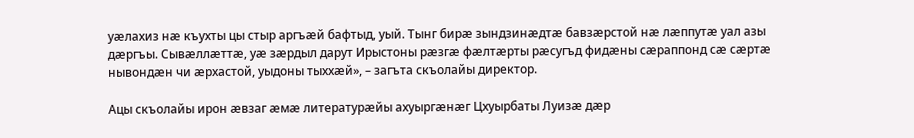уæлахиз нæ къухты цы стыр аргъæй бафтыд, уый. Тынг бирæ зындзинæдтæ бавзæрстой нæ лæппутæ уал азы дæргъы. Сывæллæттæ, уæ зæрдыл дарут Ирыстоны рæзгæ фæлтæрты рæсугъд фидæны сæраппонд сæ сæртæ нывондæн чи æрхастой, уыдоны тыххæй», – загъта скъолайы директор.

Ацы скъолайы ирон æвзаг æмæ литературæйы ахуыргæнæг Цхуырбаты Луизæ дæр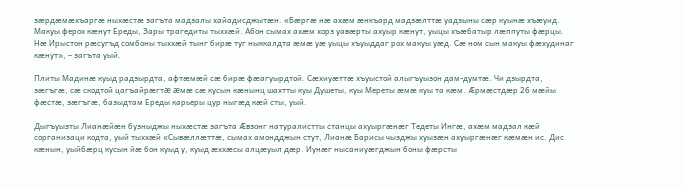зæрдæмæхъаргæ ныхæстæ загъта мадзалы хайадисджытæн. «Бæргæ нæ ахæм æнкъард мадзæлттæ уадзыны сæр куынæ хъæуид. Макуы ферох кæнут Ереды, Зары трагедиты тыххæй. Абон сымах ахæм хорз уавæрты ахуыр кæнут, уыцы хъæбатыр лæппуты фæрцы. Нæ Ирыстон рæсугъд сомбоны тыххæй тынг бирæ туг ныккалдта æмæ уæ уыцы хъуыддаг рох макуы уæд. Сæ ном сын макуы фæхудинаг кæнут», – загъта уый.

Плиты Мадинæ куыд радзырдта, афтæмæй сæ бирæ фæагуырдтой. Сæхиуæттæ хъуыстой алыгъуызон дам-думтæ. Чи дзырдта, зæгъгæ, сæ скодтой цагъайрæгтæ æмæ сæ кусын кæнынц шахтты куы Душеты, куы Мереты æмæ куы та кæм. Æрмæстдæр 26 мæйы фæстæ, зæгъгæ, базыдтам Ереды карьеры цур ныгæд кæй сты, уый.

Дыгъуызты Лианæйæн бузныджы ныхæстæ загъта Æвзонг натуралистты станцы ахуыргæнæг Тедеты Ингæ, ахæм мадзал кæй сорганизаци кодта, уый тыххæй «Сывæллæттæ, сымах амондджын стут, Лианæ Барисы чызджы хуызæн ахуыргæнæг кæмæн ис. Дис кæнын, уыйбæрц кусын йæ бон куыд у, куыд æххæсы алцæуыл дæр. Иунæг нысаниуæгджын боны фæрсты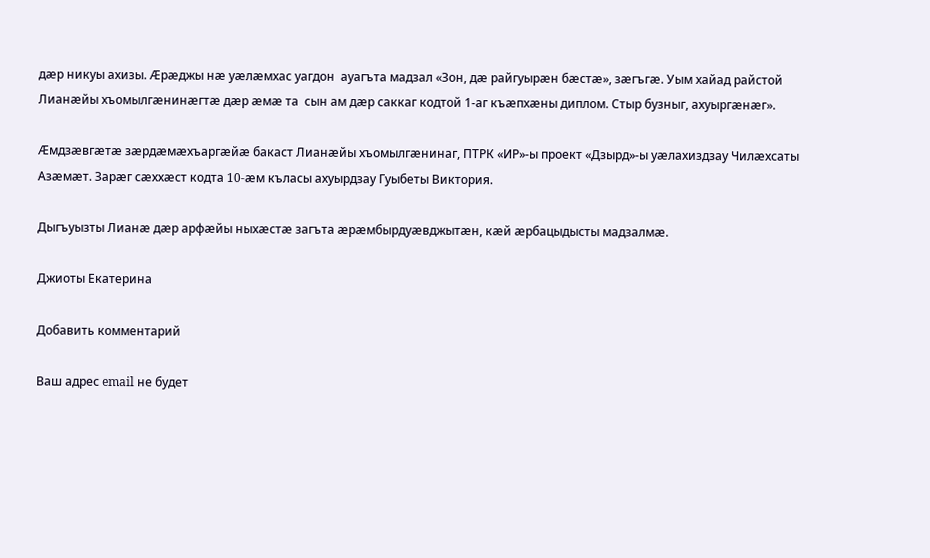дæр никуы ахизы. Æрæджы нæ уæлæмхас уагдон  ауагъта мадзал «Зон, дæ райгуырæн бæстæ», зæгъгæ. Уым хайад райстой Лианæйы хъомылгæнинæгтæ дæр æмæ та  сын ам дæр саккаг кодтой 1-аг къæпхæны диплом. Стыр бузныг, ахуыргæнæг».

Æмдзæвгæтæ зæрдæмæхъаргæйæ бакаст Лианæйы хъомылгæнинаг, ПТРК «ИР»-ы проект «Дзырд»-ы уæлахиздзау Чилæхсаты Азæмæт. Зарæг сæххæст кодта 10-æм къласы ахуырдзау Гуыбеты Виктория.

Дыгъуызты Лианæ дæр арфæйы ныхæстæ загъта æрæмбырдуæвджытæн, кæй æрбацыдысты мадзалмæ.

Джиоты Екатерина

Добавить комментарий

Ваш адрес email не будет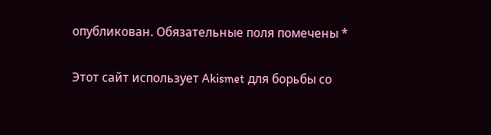опубликован. Обязательные поля помечены *

Этот сайт использует Akismet для борьбы со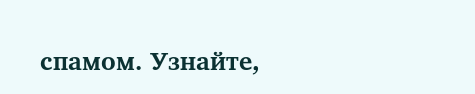спамом. Узнайте,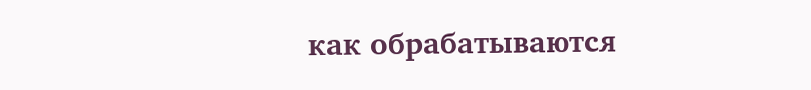как обрабатываются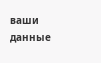ваши данные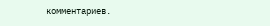комментариев.